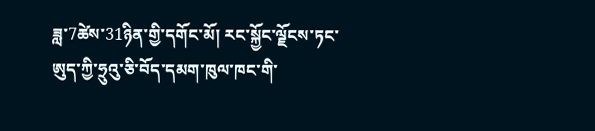ཟླ་7ཚེས་31ཉིན་གྱི་དགོང་མོ། རང་སྐྱོང་ལྗོངས་ཏང་ཨུད་ཀྱི་ཧྲུའུ་ཅི་བོད་དམག་ཁུལ་ཁང་གི་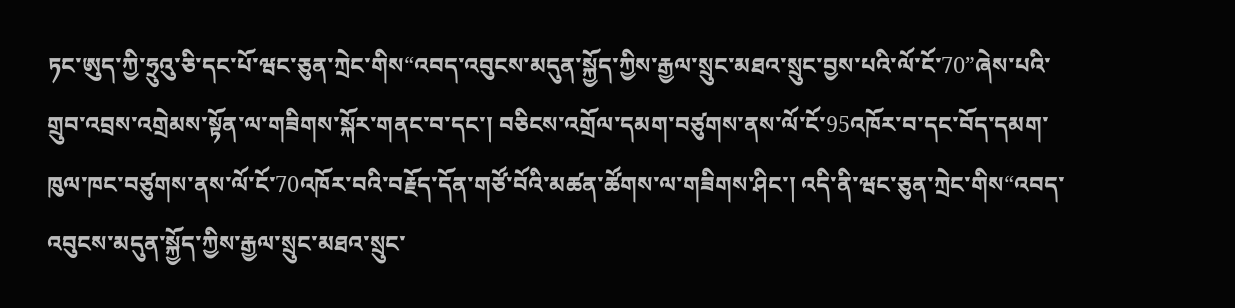ཏང་ཨུད་ཀྱི་ཧྲུའུ་ཅི་དང་པོ་ཝང་ཅུན་ཀྲེང་གིས“འབད་འབུངས་མདུན་སྐྱོད་ཀྱིས་རྒྱལ་སྲུང་མཐའ་སྲུང་བྱས་པའི་ལོ་ངོ་70”ཞེས་པའི་གྲུབ་འབྲས་འགྲེམས་སྟོན་ལ་གཟིགས་སྐོར་གནང་བ་དང་། བཅིངས་འགྲོལ་དམག་བཙུགས་ནས་ལོ་ངོ་95འཁོར་བ་དང་བོད་དམག་ཁུལ་ཁང་བཙུགས་ནས་ལོ་ངོ་70འཁོར་བའི་བརྗོད་དོན་གཙོ་བོའི་མཚན་ཚོགས་ལ་གཟིགས་ཤིང་། འདི་ནི་ཝང་ཅུན་ཀྲེང་གིས“འབད་འབུངས་མདུན་སྐྱོད་ཀྱིས་རྒྱལ་སྲུང་མཐའ་སྲུང་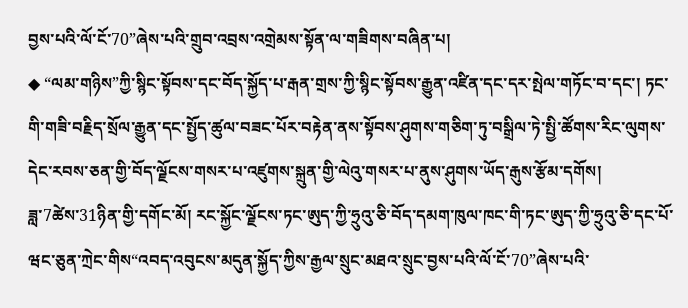བྱས་པའི་ལོ་ངོ་70”ཞེས་པའི་གྲུབ་འབྲས་འགྲེམས་སྟོན་ལ་གཟིགས་བཞིན་པ།
◆ “ལམ་གཉིས”ཀྱི་སྙིང་སྟོབས་དང་བོད་སྐྱོད་པ་རྒན་གྲས་ཀྱི་སྙིང་སྟོབས་རྒྱུན་འཛིན་དང་དར་སྤེལ་གཏོང་བ་དང་། ཏང་གི་གཟི་བརྗིད་སྲོལ་རྒྱུན་དང་སྤྱོད་ཚུལ་བཟང་པོར་བརྟེན་ནས་སྟོབས་ཤུགས་གཅིག་ཏུ་བསྒྲིལ་ཏེ་སྤྱི་ཚོགས་རིང་ལུགས་དེང་རབས་ཅན་གྱི་བོད་ལྗོངས་གསར་པ་འཛུགས་སྐྲུན་གྱི་ལེའུ་གསར་པ་ནུས་ཤུགས་ཡོད་རྒུས་རྩོམ་དགོས།
ཟླ་7ཚེས་31ཉིན་གྱི་དགོང་མོ། རང་སྐྱོང་ལྗོངས་ཏང་ཨུད་ཀྱི་ཧྲུའུ་ཅི་བོད་དམག་ཁུལ་ཁང་གི་ཏང་ཨུད་ཀྱི་ཧྲུའུ་ཅི་དང་པོ་ཝང་ཅུན་ཀྲེང་གིས“འབད་འབུངས་མདུན་སྐྱོད་ཀྱིས་རྒྱལ་སྲུང་མཐའ་སྲུང་བྱས་པའི་ལོ་ངོ་70”ཞེས་པའི་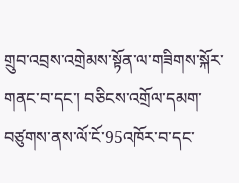གྲུབ་འབྲས་འགྲེམས་སྟོན་ལ་གཟིགས་སྐོར་གནང་བ་དང་། བཅིངས་འགྲོལ་དམག་བཙུགས་ནས་ལོ་ངོ་95འཁོར་བ་དང་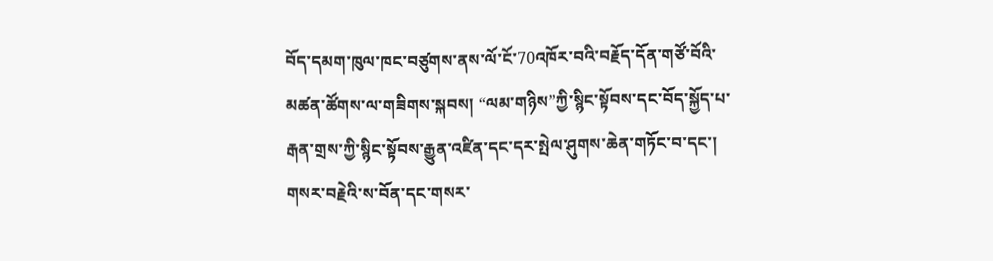བོད་དམག་ཁུལ་ཁང་བཙུགས་ནས་ལོ་ངོ་70འཁོར་བའི་བརྗོད་དོན་གཙོ་བོའི་མཚན་ཚོགས་ལ་གཟིགས་སྐབས། “ལམ་གཉིས”ཀྱི་སྙིང་སྟོབས་དང་བོད་སྐྱོད་པ་རྒན་གྲས་ཀྱི་སྙིང་སྟོབས་རྒྱུན་འཛིན་དང་དར་སྤེལ་ཤུགས་ཆེན་གཏོང་བ་དང་། གསར་བརྗེའི་ས་བོན་དང་གསར་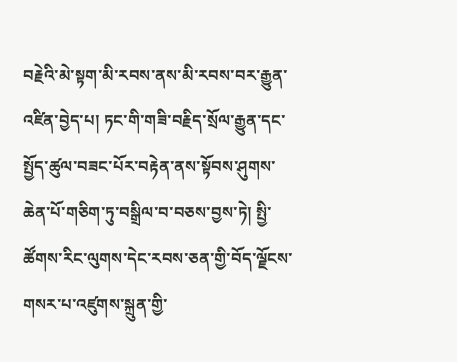བརྗེའི་མེ་སྟག་མི་རབས་ནས་མི་རབས་བར་རྒྱུན་འཛིན་བྱེད་པ། ཏང་གི་གཟི་བརྗིད་སྲོལ་རྒྱུན་དང་སྤྱོད་ཚུལ་བཟང་པོར་བརྟེན་ནས་སྟོབས་ཤུགས་ཆེན་པོ་གཅིག་ཏུ་བསྒྲིལ་བ་བཅས་བྱས་ཏེ། སྤྱི་ཚོགས་རིང་ལུགས་དེང་རབས་ཅན་གྱི་བོད་ལྗོངས་གསར་པ་འཛུགས་སྐྲུན་གྱི་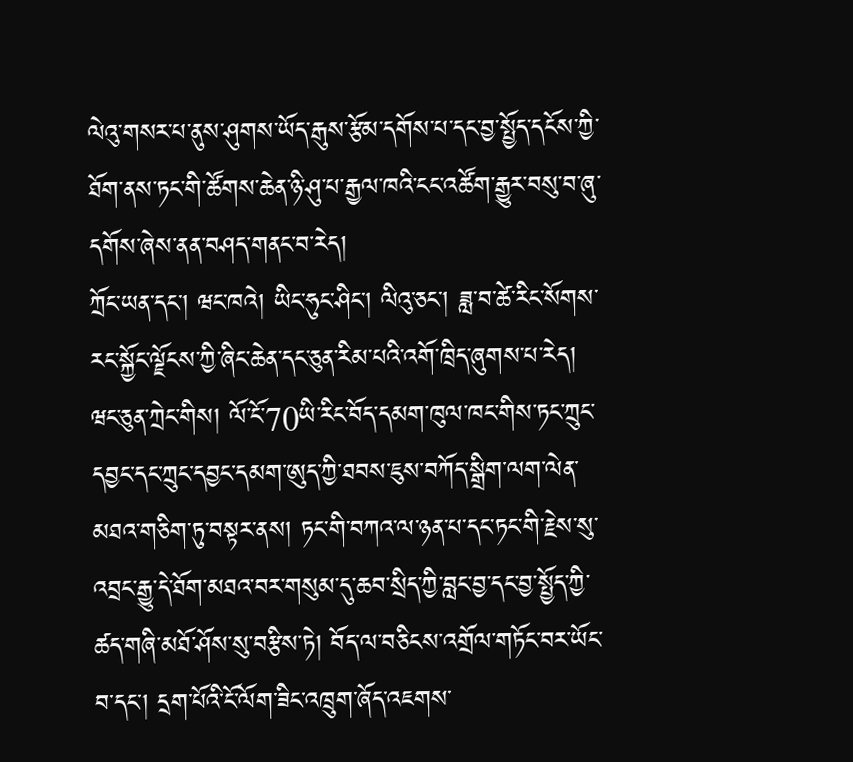ལེའུ་གསར་པ་ནུས་ཤུགས་ཡོད་རྒུས་རྩོམ་དགོས་པ་དང་བྱ་སྤྱོད་དངོས་ཀྱི་ཐོག་ནས་ཏང་གི་ཚོགས་ཆེན་ཉི་ཤུ་པ་རྒྱལ་ཁའི་ངང་འཚོག་རྒྱུར་བསུ་བ་ཞུ་དགོས་ཞེས་ནན་བཤད་གནང་བ་རེད།
ཀྲོང་ཡན་དང་། ཝང་ཁའེ། ཡིང་ཧུང་ཤིང་། ལིའུ་ཅང་། ཟླ་བ་ཚེ་རིང་སོགས་རང་སྐྱོང་ལྗོངས་ཀྱི་ཞིང་ཆེན་དང་ཅུན་རིམ་པའི་འགོ་ཁྲིད་ཞུགས་པ་རེད།
ཝང་ཅུན་ཀྲེང་གིས། ལོ་ངོ་70ཡི་རིང་བོད་དམག་ཁུལ་ཁང་གིས་ཏང་ཀྲུང་དབྱང་དང་ཀྲུང་དབྱང་དམག་ཨུད་ཀྱི་ཐབས་ཇུས་བཀོད་སྒྲིག་ལག་ལེན་མཐའ་གཅིག་ཏུ་བསྟར་ནས། ཏང་གི་བཀའ་ལ་ཉན་པ་དང་ཏང་གི་རྗེས་སུ་འབྲང་རྒྱུ་དེ་ཐོག་མཐའ་བར་གསུམ་དུ་ཆབ་སྲིད་ཀྱི་བླང་བྱ་དང་བྱ་སྤྱོད་ཀྱི་ཚད་གཞི་མཐོ་ཤོས་སུ་བརྩིས་ཏེ། བོད་ལ་བཅིངས་འགྲོལ་གཏོང་བར་ཡོང་བ་དང་། དྲག་པོའི་ངོ་ལོག་ཟིང་འཁྲུག་ཞོད་འཇགས་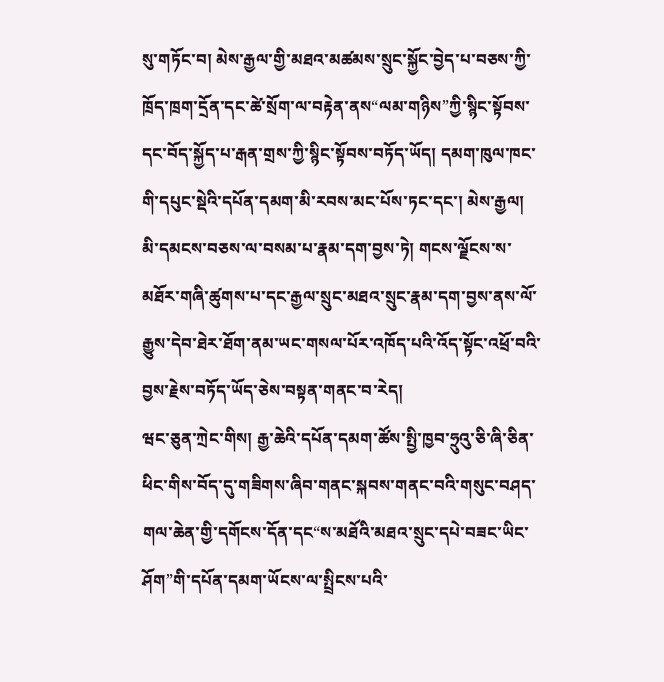སུ་གཏོང་བ། མེས་རྒྱལ་གྱི་མཐའ་མཚམས་སྲུང་སྐྱོང་བྱེད་པ་བཅས་ཀྱི་ཁྲོད་ཁྲག་དྲོན་དང་ཚེ་སྲོག་ལ་བརྟེན་ནས“ལམ་གཉིས”ཀྱི་སྙིང་སྟོབས་དང་བོད་སྐྱོད་པ་རྒན་གྲས་ཀྱི་སྙིང་སྟོབས་བཏོད་ཡོད། དམག་ཁུལ་ཁང་གི་དཔུང་སྡེའི་དཔོན་དམག་མི་རབས་མང་པོས་ཏང་དང་། མེས་རྒྱལ། མི་དམངས་བཅས་ལ་བསམ་པ་རྣམ་དག་བྱས་ཏེ། གངས་ལྗོངས་ས་མཐོར་གཞི་ཚུགས་པ་དང་རྒྱལ་སྲུང་མཐའ་སྲུང་རྣམ་དག་བྱས་ནས་ལོ་རྒྱུས་དེབ་ཐེར་ཐོག་ནམ་ཡང་གསལ་པོར་འཁོད་པའི་འོད་སྟོང་འཕྲོ་བའི་བྱས་རྗེས་བཏོད་ཡོད་ཅེས་བསྟན་གནང་བ་རེད།
ཝང་ཅུན་ཀྲེང་གིས། རྒྱ་ཆེའི་དཔོན་དམག་ཚོས་སྤྱི་ཁྱབ་ཧྲུའུ་ཅི་ཞི་ཅིན་ཕིང་གིས་བོད་དུ་གཟིགས་ཞིབ་གནང་སྐབས་གནང་བའི་གསུང་བཤད་གལ་ཆེན་གྱི་དགོངས་དོན་དང“ས་མཐོའི་མཐའ་སྲུང་དཔེ་བཟང་ཡིང་ཤོག”གི་དཔོན་དམག་ཡོངས་ལ་སྤྲིངས་པའི་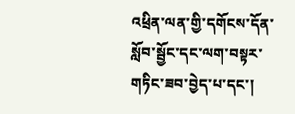འཕྲིན་ལན་གྱི་དགོངས་དོན་སློབ་སྦྱོང་དང་ལག་བསྟར་གཏིང་ཟབ་བྱེད་པ་དང་།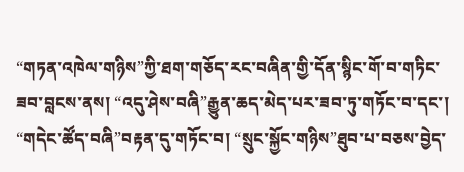“གཏན་འཁེལ་གཉིས”ཀྱི་ཐག་གཅོད་རང་བཞིན་གྱི་དོན་སྙིང་གོ་བ་གཏིང་ཟབ་བླངས་ནས། “འདུ་ཤེས་བཞི”རྒྱུན་ཆད་མེད་པར་ཟབ་ཏུ་གཏོང་བ་དང་། “གདེང་ཚོད་བཞི”བརྟན་དུ་གཏོང་བ། “སྲུང་སྐྱོང་གཉིས”ཐུབ་པ་བཅས་བྱེད་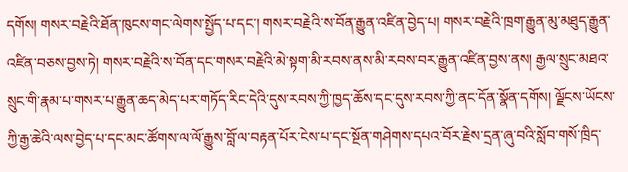དགོས། གསར་བརྗེའི་ཐོན་ཁུངས་གང་ལེགས་སྤྱོད་པ་དང་། གསར་བརྗེའི་ས་བོན་རྒྱུན་འཛིན་བྱེད་པ། གསར་བརྗེའི་ཁྲག་རྒྱུན་མུ་མཐུད་རྒྱུན་འཛིན་བཅས་བྱས་ཏེ། གསར་བརྗེའི་ས་བོན་དང་གསར་བརྗེའི་མེ་སྟག་མི་རབས་ནས་མི་རབས་བར་རྒྱུན་འཛིན་བྱས་ནས། རྒྱལ་སྲུང་མཐའ་སྲུང་གི་རྣམ་པ་གསར་པ་རྒྱུན་ཆད་མེད་པར་གཏོད་རིང་དེའི་དུས་རབས་ཀྱི་ཁྱད་ཆོས་དང་དུས་རབས་ཀྱི་ནང་དོན་སྣོན་དགོས། ལྗོངས་ཡོངས་ཀྱི་རྒྱ་ཆེའི་ལས་བྱེད་པ་དང་མང་ཚོགས་ལ་ལོ་རྒྱུས་བློ་ལ་བརྟན་པོར་ངེས་པ་དང་སྔོན་གཤེགས་དཔའ་བོར་རྗེས་དྲན་ཞུ་བའི་སློབ་གསོ་ཁྲིད་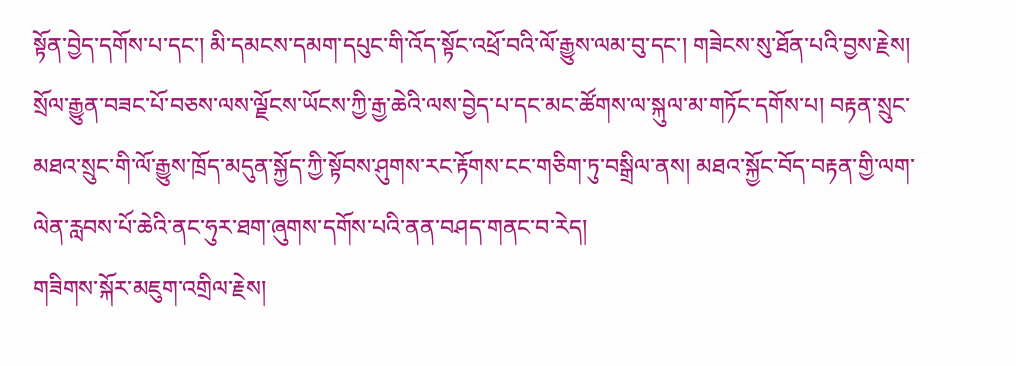སྟོན་བྱེད་དགོས་པ་དང་། མི་དམངས་དམག་དཔུང་གི་འོད་སྟོང་འཕྲོ་བའི་ལོ་རྒྱུས་ལམ་བུ་དང་། གཟེངས་སུ་ཐོན་པའི་བྱས་རྗེས། སྲོལ་རྒྱུན་བཟང་པོ་བཅས་ལས་ལྗོངས་ཡོངས་ཀྱི་རྒྱ་ཆེའི་ལས་བྱེད་པ་དང་མང་ཚོགས་ལ་སྐུལ་མ་གཏོང་དགོས་པ། བརྟན་སྲུང་མཐའ་སྲུང་གི་ལོ་རྒྱུས་ཁྲོད་མདུན་སྐྱོད་ཀྱི་སྟོབས་ཤུགས་རང་རྟོགས་ངང་གཅིག་ཏུ་བསྒྲིལ་ནས། མཐའ་སྐྱོང་བོད་བརྟན་གྱི་ལག་ལེན་རླབས་པོ་ཆེའི་ནང་ཧུར་ཐག་ཞུགས་དགོས་པའི་ནན་བཤད་གནང་བ་རེད།
གཟིགས་སྐོར་མཇུག་འགྲིལ་རྗེས།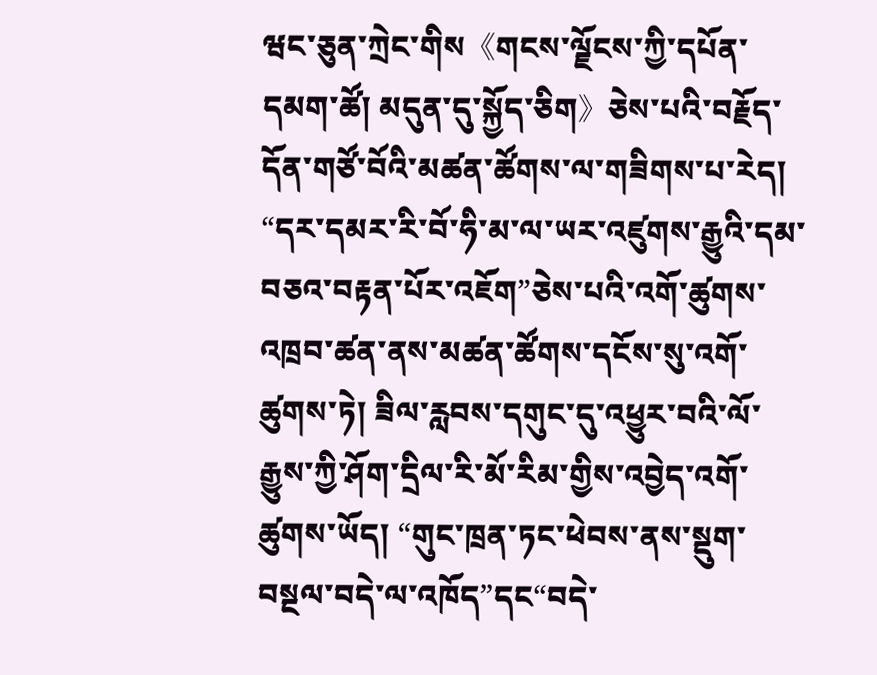ཝང་ཅུན་ཀྲེང་གིས《གངས་ལྗོངས་ཀྱི་དཔོན་དམག་ཚོ། མདུན་དུ་སྐྱོད་ཅིག》ཅེས་པའི་བརྗོད་དོན་གཙོ་བོའི་མཚན་ཚོགས་ལ་གཟིགས་པ་རེད། “དར་དམར་རི་བོ་ཧི་མ་ལ་ཡར་འཛུགས་རྒྱུའི་དམ་བཅའ་བརྟན་པོར་འཇོག”ཅེས་པའི་འགོ་ཚུགས་འཁྲབ་ཚན་ནས་མཚན་ཚོགས་དངོས་སུ་འགོ་ཚུགས་ཏེ། ཟིལ་རླབས་དགུང་དུ་འཕྱུར་བའི་ལོ་རྒྱུས་ཀྱི་ཤོག་དྲིལ་རི་མོ་རིམ་གྱིས་འབྱེད་འགོ་ཚུགས་ཡོད། “གུང་ཁྲན་ཏང་ཕེབས་ནས་སྡུག་བསྔལ་བདེ་ལ་འཁོད”དང“བདེ་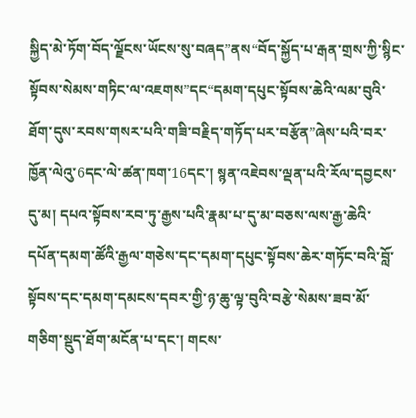སྐྱིད་མེ་ཏོག་བོད་ལྗོངས་ཡོངས་སུ་བཞད”ནས“བོད་སྐྱོད་པ་རྒན་གྲས་ཀྱི་སྙིང་སྟོབས་སེམས་གཏིང་ལ་འཇགས”དང“དམག་དཔུང་སྟོབས་ཆེའི་ལམ་བུའི་ཐོག་དུས་རབས་གསར་པའི་གཟི་བརྗིད་གཏོད་པར་བརྩོན”ཞེས་པའི་བར་ཁྱོན་ལེའུ་6དང་ལེ་ཚན་ཁག་16དང་། སྙན་འཇེབས་ལྡན་པའི་རོལ་དབྱངས་དུ་མ། དཔའ་སྟོབས་རབ་ཏུ་རྒྱས་པའི་རྣམ་པ་དུ་མ་བཅས་ལས་རྒྱ་ཆེའི་དཔོན་དམག་ཚོའི་རྒྱལ་གཅེས་དང་དམག་དཔུང་སྟོབས་ཆེར་གཏོང་བའི་བློ་སྟོབས་དང་དམག་དམངས་དབར་གྱི་ཉ་ཆུ་ལྟ་བུའི་བརྩེ་སེམས་ཟབ་མོ་གཅིག་སྡུད་ཐོག་མངོན་པ་དང་། གངས་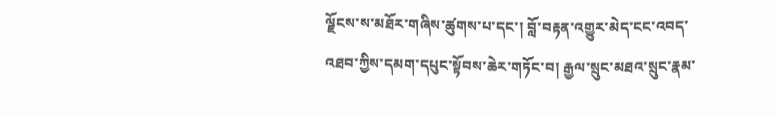ལྗོངས་ས་མཐོར་གཞིས་ཚུགས་པ་དང་། བློ་བརྟན་འགྱུར་མེད་ངང་འབད་འཐབ་ཀྱིས་དམག་དཔུང་སྟོབས་ཆེར་གཏོང་བ། རྒྱལ་སྲུང་མཐའ་སྲུང་རྣམ་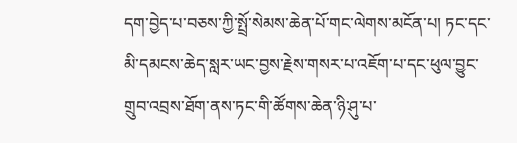དག་བྱེད་པ་བཅས་ཀྱི་སྤྲོ་སེམས་ཆེན་པོ་གང་ལེགས་མངོན་པ། ཏང་དང་མི་དམངས་ཆེད་སླར་ཡང་བྱས་རྗེས་གསར་པ་འཇོག་པ་དང་ཕུལ་བྱུང་གྲུབ་འབྲས་ཐོག་ནས་ཏང་གི་ཚོགས་ཆེན་ཉི་ཤུ་པ་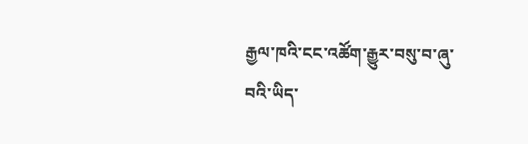རྒྱལ་ཁའི་ངང་འཚོག་རྒྱུར་བསུ་བ་ཞུ་བའི་ཡིད་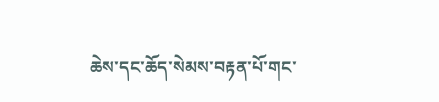ཆེས་དང་ཆོད་སེམས་བརྟན་པོ་གང་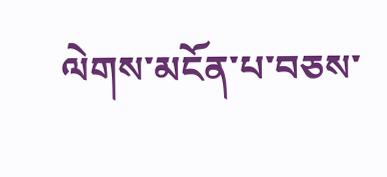ལེགས་མངོན་པ་བཅས་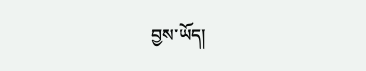བྱས་ཡོད།